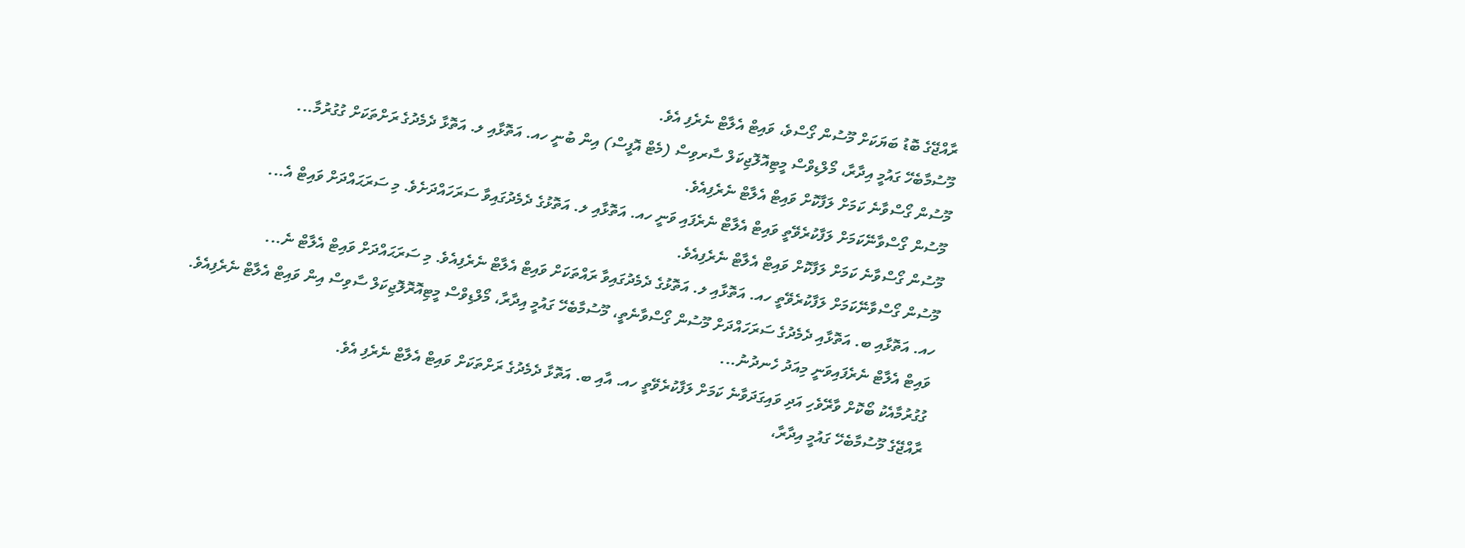ރާއްޖޭގެ ބޮޑު ބަޔަކަށް މޫސުން ގޯސްވެ، ވައިޓް އެލާޓް ނެރެފި އެވެ.
މޫސުމާބެހޭ ގައުމީ އިދާރާ، މޯލްޑިވްސް މީޓިއޮލޮޖިކަލް ސާރވިސް (މެޓް އޮފީސް) އިން ބުނީ ހއ. އަތޮޅާއި ލ. އަތޮޅާ ދެމެދުގެ ރަށްތަކަށް ގުގުރުމާ...
މޫސުން ގޯސްވާނެ ކަމަށް ލަފާކޮށް ވައިޓް އެލާޓް ނެރެފިއެވެ.
މޫސުން ގޯސްވާނޭކަމަށް ލަފާކުރެވޭތީ ވައިޓް އެލާޓް ނެރެފައި ވަނީ ހއ. އަތޮޅާއި ލ. އަތޮޅުގެ ދެމެދުގައިވާ ސަރަހައްދަށެވެ. މި ސަރަޙައްދަށް ވައިޓް އެ...
މޫސުން ގޯސްވާނެ ކަމަށް ލަފާކޮށް ވައިޓް އެލާޓް ނެރެފިއެވެ.
މޫސުން ގޯސްވާނޭކަމަށް ލަފާކުރެވޭތީ ހއ. އަތޮޅާއި ލ. އަތޮޅުގެ ދެމެދުގައިވާ ރައްތަކަށް ވައިޓް އެލާޓް ނެރެފިއެވެ. މި ސަރަޙައްދަށް ވައިޓް އެލާޓް ނެ...
ހއ. އަތޮޅާއި ބ. އަތޮޅާއި ދެމެދުގެ ސަރަހައްދަށް މޫސުން ގޯސްވާނެތީ، މޫސުމާބެހޭ ގައުމީ އިދާރާ، މޯލްޑިވްސް މީޓިއޮރޮލޮޖިކަލް ސާވިސް އިން ވައިޓް އެލާޓް ނެރެފިއެވެ.
ވައިޓް އެލާޓް ނެރެފައިވަނީ މިއަދު ހެނދުނު...
ގުގުރުމާއެކު ބޯކޮށް ވާރޭވެހި އަދި ވައިގަދަވާނެ ކަމަށް ލަފާކުރެވޭތީ ހއ. އާއި ބ. އަތޮޅާ ދެމެދުގެ ރަށްތަކަށް ވައިޓް އެލާޓް ނެރެފި އެވެ.
ރާއްޖޭގެ މޫސުމާބެހޭ ގައުމީ އިދާރާ،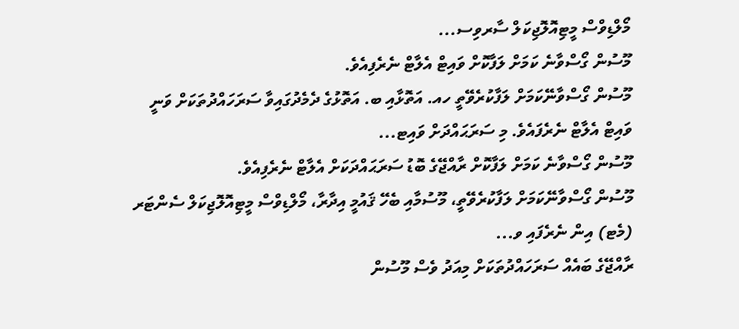މޯލްޑިވްސް މީޓިއޮލޮޖިކަލް ސާރވިސ...
މޫސުން ގޯސްވާނެ ކަމަށް ލަފާކޮށް ވައިޓް އެލާޓް ނެރެފިއެވެ.
މޫސުން ގޯސްވާނޭކަމަށް ލަފާކުރެވޭތީ ހއ. އަތޮޅާއި ބ. އަތޮޅުގެ ދެމެދުގައިވާ ސަރަހައްދުތަކަށް ވަނީ ވައިޓް އެލާޓް ނެރެފައެވެ. މި ސަރަޙައްދަށް ވައިޓ...
މޫސުން ގޯސްވާނެ ކަމަށް ލަފާކޮށް ރާއްޖޭގެ ބޮޑު ސަރަޙައްދަކަށް އެލާޓް ނެރެފިއެވެ.
މޫސުން ގޯސްވާނޭކަމަށް ލަފާކުރެވޭތީ، މޫސުމާއި ބެހޭ ޤައުމީ އިދާރާ، މޯލްޑިވްސް މީޓިއޮލޮޖިކަލް ސެންޓަރ (މެޓ) އިން ނެރެފައި ވ...
ރާއްޖޭގެ ބައެއް ސަރަހައްދުތަކަށް މިއަދު ވެސް މޫސުން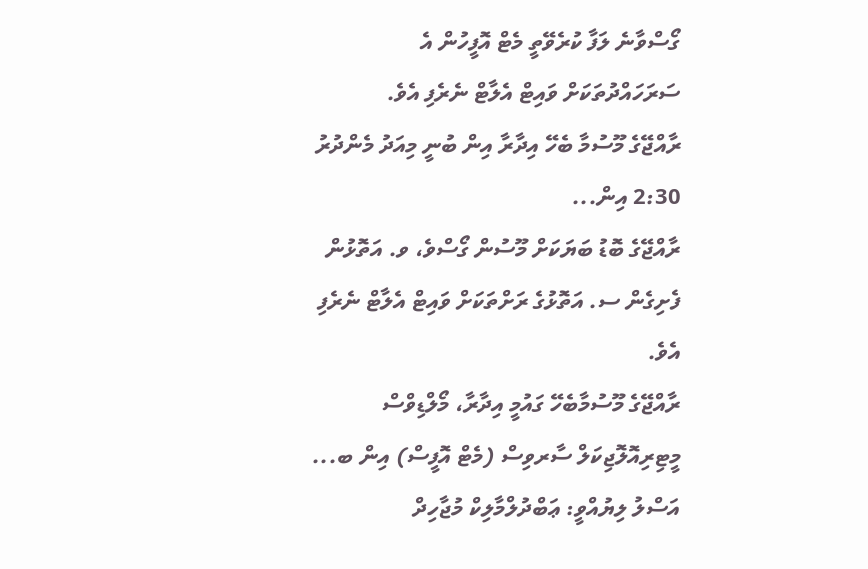ގޯސްވާނެ ލަފާ ކުރެވޭތީ މެޓް އޮފީހުން އެ ސަރަހައްދުތަކަށް ވައިޓް އެލާޓް ނެރެފި އެވެ.
ރާއްޖޭގެ މޫސުމާ ބެހޭ އިދާރާ އިން ބުނީ މިއަދު މެންދުރު 2:30 އިން...
ރާއްޖޭގެ ބޮޑު ބަޔަކަށް މޫސުން ގޯސްވެ، ވ. އަތޮޅުން ފެށިގެން ސ. އަތޮޅުގެ ރަށްތަކަށް ވައިޓް އެލާޓް ނެރެފި އެވެ.
ރާއްޖޭގެ މޫސުމާބެހޭ ގައުމީ އިދާރާ، މޯލްޑިވްސް މީޓިރިއޮލޮޖިކަލް ސާރވިސް (މެޓް އޮފީސް) އިން ބ...
އަސްލު ލިޔުއްވީ: ޢަބްދުލްމާލިކް މުޖާހިދް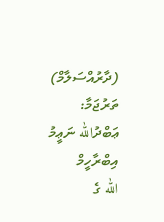(ދާރުއްސަލާމް)
ތަރުޖަމާ: ޢަބްދުالله ނަޢީމު އިބްރާހީމް
الله ގެ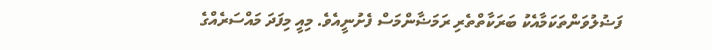ފަޟުލުވަންތަކަމާއެކު ބަރަކާތްތެރި ރަމަޟާންމަސް ފެށުނީއެވެ. މިއީ މިފަދަ މައްސަރެއްގެ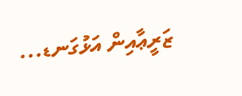ޒަރީޢާއިން އަޅުގަނޑ...